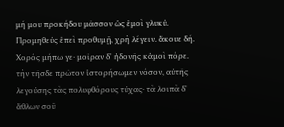μή μου προκήδου μᾶσσον ὡς ἐμοὶ γλυκύ. Προμηθεύς ἐπεὶ προθυμῇ, χρὴ λέγειν. ἄκουε δή. Χορός μήπω γε· μοῖραν δʼ ἡδονῆς κἀμοὶ πόρε. τὴν τῆσδε πρῶτον ἱστορήσωμεν νόσον, αὐτῆς λεγούσης τὰς πολυφθόρους τύχας· τὰ λοιπὰ δʼ ἄθλων σοῦ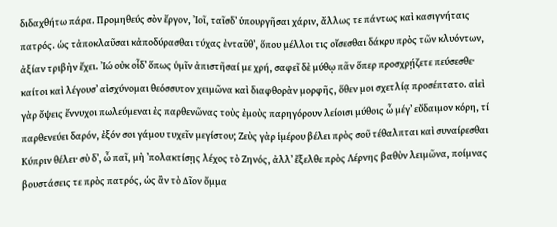διδαχθήτω πάρα. Προμηθεύς σὸν ἔργον, Ἰοῖ, ταῖσδʼ ὑπουργῆσαι χάριν, ἄλλως τε πάντως καὶ κασιγνήταις πατρός. ὡς τἀποκλαῦσαι κἀποδύρασθαι τύχας ἐνταῦθʼ, ὅπου μέλλοι τις οἴσεσθαι δάκρυ πρὸς τῶν κλυόντων, ἀξίαν τριβὴν ἔχει. Ἰώ οὐκ οἶδʼ ὅπως ὑμῖν ἀπιστῆσαί με χρή, σαφεῖ δὲ μύθῳ πᾶν ὅπερ προσχρῄζετε πεύσεσθε· καίτοι καὶ λέγουσʼ αἰσχύνομαι θεόσσυτον χειμῶνα καὶ διαφθορὰν μορφῆς, ὅθεν μοι σχετλίᾳ προσέπτατο. αἰεὶ γὰρ ὄψεις ἔννυχοι πωλεύμεναι ἐς παρθενῶνας τοὺς ἐμοὺς παρηγόρουν λείοισι μύθοις ὦ μέγʼ εὔδαιμον κόρη, τί παρθενεύει δαρόν, ἐξόν σοι γάμου τυχεῖν μεγίστου; Ζεὺς γὰρ ἱμέρου βέλει πρὸς σοῦ τέθαλπται καὶ συναίρεσθαι Κύπριν θέλει· σὺ δʼ, ὦ παῖ, μὴ ʼπολακτίσῃς λέχος τὸ Ζηνός, ἀλλʼ ἔξελθε πρὸς Λέρνης βαθὺν λειμῶνα, ποίμνας βουστάσεις τε πρὸς πατρός, ὡς ἂν τὸ Δῖον ὄμμα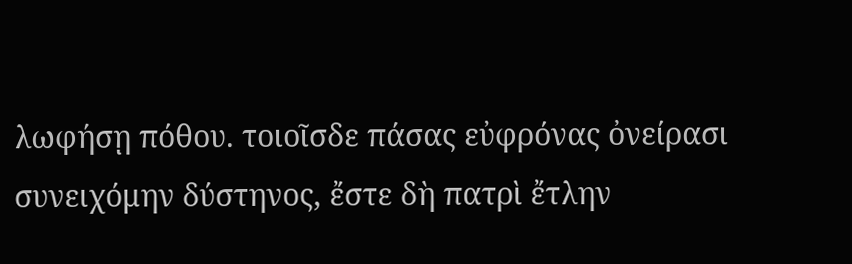λωφήσῃ πόθου. τοιοῖσδε πάσας εὐφρόνας ὀνείρασι συνειχόμην δύστηνος, ἔστε δὴ πατρὶ ἔτλην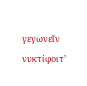γεγωνεῖν νυκτίφοιτʼ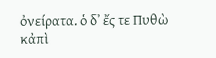ὀνείρατα. ὁ δʼ ἔς τε Πυθὼ κἀπὶ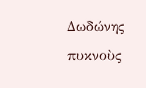Δωδώνης πυκνοὺς